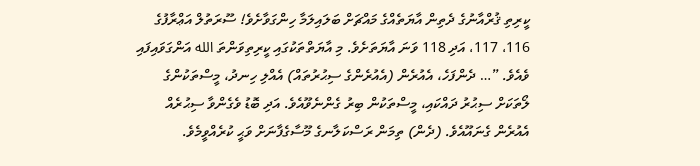ކީރިތި ޤުރްއާނުގެ ދެތިން އާޔަތެއްގެ މައްޗަށް ބަލައިލަމާ ހިންގަވާށެވެ! ސޫރަތުލް އަޢްރާފުގެ 116، 117، އަދި 118 ވަނަ އާޔަތަށެވެ. މި އާޔަތްތަކުގައި ކީރިތިވަންތަ الله އަންގަވައިފައި ވެއެވެ. ”… ދެންފަހެ، އެއުރެން (އެއުރެންގެ ސިޙުރުތައް) އެއްލި ހިނދު، މީސްތަކުންގެ ލޯތަކަށް ސިޙުރު ދައްކައި، މީސްތަކުން ބިރު ގެންނެވޫއެވެ. އަދި ބޮޑު ވެގެންވާ ސިޙުރެއް އެއުރެން ގެނައޫއެވެ. (ދެން) ތިމަން ރަސްކަލާނގެ މޫސާގެފާނަށް ވަޙީ ކުރެއްވީމެވެ.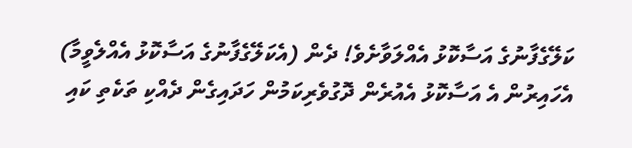ކަލޭގެފާނުގެ އަސާކޮޅު އެއްލަވާށެވެ! ދެން (އެކަލޭގެފާނުގެ އަސާކޮޅު އެއްލެވީމާ) އެހައިރުން އެ އަސާކޮޅު އެއުރެން ދޮގުވެރިކަމުން ހަދައިގެން ދެއްކި ތަކެތި ކައި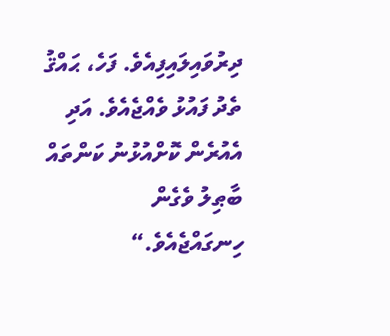ދިރުވައިލައިފިއެވެ. ފަހެ، ޙައްޤު ތެދު ފައުޅު ވެއްޖެއެވެ. އަދި އެއުރެން ކޮށްއުޅުނު ކަންތައް ބާޠިލު ވެގެން ހިނގައްޖެއެވެ.“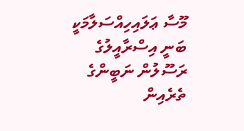މޫސާ ޢަލައިހިއްސަލާމަކީ ބަނީ އިސްރާއީލުގެ ރަސޫލުން ނަބީންގެ ތެރެއިން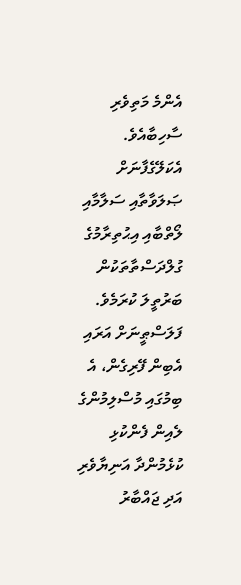އެންމެ މަތިވެރި ސާހިބާއެވެ. އެކަލޭގެފާނަށް ޞަލަވާތާއި ސަލާމާއި ލޯތްބާއި އިޙުތިރާމުގެ ގުލްދަސްތާތަކުން ބަރުތީލަ ކުރަމެވެ.
ފަލަސްޠީނަށް އަރައި އެބިން ފޭރިގެން، އެ ބިމުގައި މުސްލިމުންގެ ލެއިން ފެންކުޅި ކުޅެމުންދާ އަނިޔާވެރި އަދި ޖައްބާރު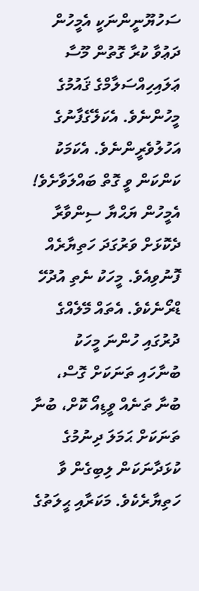ސަހުޔޫނީންނަކީ އެމީހުން ދަޢުވާ ކުރާ ގޮތުން މޫސާ ޢަލައިހިއްސަލާމްގެ ޤައުމުގެ މީހުންނެވެ. އެކަލޭގެފާނުގެ އަހުލުވެރީންނެވެ. އެކަމަކު ކަންކަން ވީ ގޮތް ބައްލަވާށެވެ! އެމީހުން ޔަޙްޔާ ސިންވާރާ ދެކޮޅަށް ވަރުގަދަ ހަތިޔާރެއް ފޮނުވިއެވެ. މީހަކު ނެތި އުދުހޭ ޑްރޯނެކެވެ. އެތައް މޭލެއްގެ ދުރުގައި ހުންނަ މީހަކު ބުނާހައި ތަނަކަށް ގޮސް، ބުނާ ތަނެއް ވީޑިއޯ ކޮށް، ބުނާ ތަނަކަށް ޙަމަލަ ދިނުމުގެ ކުޅަދާނަކަން ލިބިގެން ވާ ހަތިޔާރެކެވެ. މަކަރާއި ޙީލަތުގެ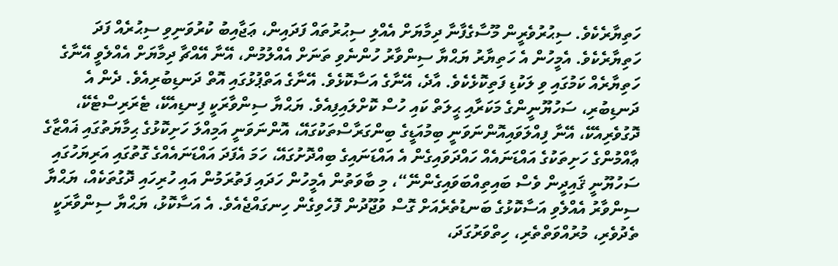ހަތިޔާރެކެވެ. ސިޙުރުވެރީން މޫސާގެފާނާ ދިމާޔަށް އެއްލި ސިޙުރުތައް ފަދައިން، ޢަޖާއިބު ކުރުވަނިވި ސިޙުރެއް ފަދަ ހަތިޔާރެކެވެ. އެމީހުން އެ ހަތިޔާރު ޔަޙްޔާ ސިންވާރު ހުންނެވި ތަނަށް އެއްލުމުން، އޭނާ އޭއްޗާ ދިމާޔަށް އެއްލެވީ އޭނާގެ ހަތިޔާރެއް ކަމުގައި ވި ލަކުޑި ފަތިކޮޅެކެވެ. އާދެ، އޭނާގެ އަސާކޮޅެވެ. އޭނާގެ އަތްޕުޅުގައި އޮތް ދަނޑިބުރިއެވެ. ދެން އެ ދަނޑިބުރި، ސަހުޔޫނީންގެ މަކަރާއި ޙީލަތް ކައި ހުސް ކޮށްލައިފިއެވެ. ޔަޙްޔާ ސިންވާރަކީ ފިނޑިއެކޭ، ޓެރަރިސްޓެކޭ، ދޮގުވެރިއެކޭ، އޭނާ ފިއްލަވައިއޮންނަވަނީ ބިމުއަޑީގެ ބިންގަރާސްތަކުގައޭ، އޮންނަވަނީ އަމިއްލަ ހަށިކޮޅުގެ ޙިމާޔަތުގައި ޣައްޒާގެ ޢާއްމުންގެ ހަށިތަކުގެ އައްޑަނައެއް ހައްދަވައިގެން އެ އައްޑަނައިގެ ބިއްދޮށުގައޭ، ހަމަ އެފަދަ އައްޑަނައެއްގެ ގޮތުގައި އަރިޔަހުގައި ސަހުޔޫނީ ޤައިދީން ވެސް ބައިތިއްބަވައިގެންނޭ“، މި ބާވަތުން އެމީހުން ހަދައި ފަތުރަމުން އައި ހުރިހައި ދޮގުތަކެއް، ޔަޙްޔާ ސިންވާރު އެއްލެވި އަސާކޮޅުގެ ބަނޑުތެރެއަށް ގޮސް ވުޖޫދުން ފޮހެވިގެން ހިނގައްޖެއެވެ. އެ އަސާކޮޅު، ޔަޙްޔާ ސިންވާރަކީ ތެދުވެރި، މުރުއްވަތްތެރި، ހިތްވަރުގަދަ،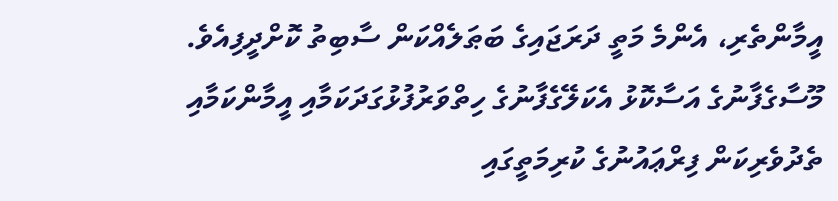އީމާންތެރި، އެންމެ މަތީ ދަރަޖައިގެ ބަޠަލެއްކަން ސާބިތު ކޮށްދީފިއެވެ. މޫސާގެފާނުގެ އަސާކޮޅު އެކަލޭގެފާނުގެ ހިތްވަރުފުޅުގަދަކަމާއި އީމާންކަމާއި ތެދުވެރިކަން ފިރްޢައުނުގެ ކުރިމަތީގައި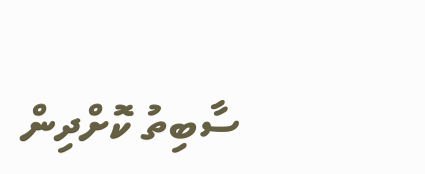ސާބިތު ކޮށްދިން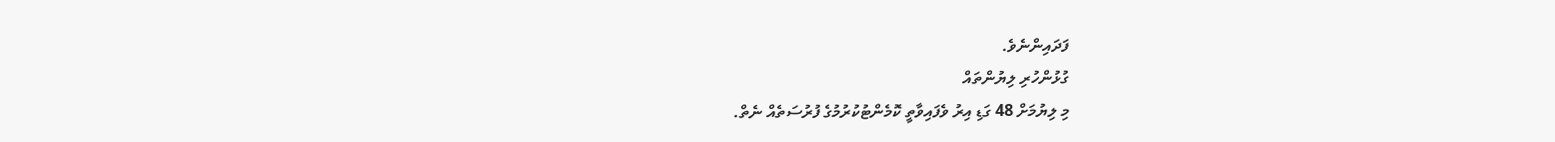ފަދައިންނެވެ.
ގުޅުންހުރި ލިޔުންތައް
މި ލިޔުމަށް 48 ގަޑި އިރު ވެފައިވާތީ ކޮމެންޓުކުރުމުގެ ފުރުސަތެއް ނެތް.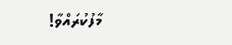މާފުކުރައްވާ!